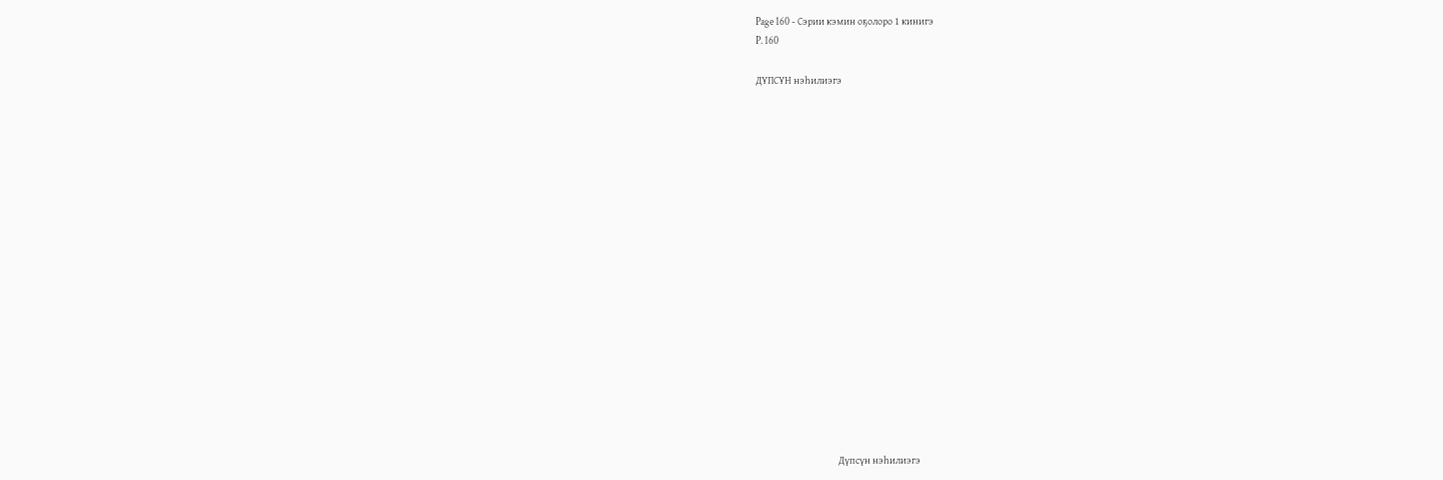Page 160 - Сэрии кэмин оҕолоро 1 кинигэ
P. 160

ДҮПСҮН нэһилиэгэ


















                                         Дүпсүн нэһилиэгэ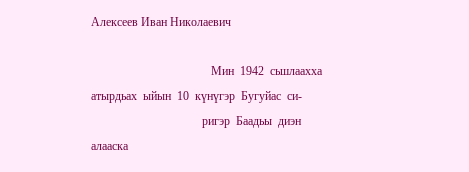Алексеев Иван Николаевич

                                        Мин  1942  сьшлаахха  атырдьах  ыйын  10  күнүгэр  Бугуйас  си-
                                     ригэр  Баадьы  диэн  алааска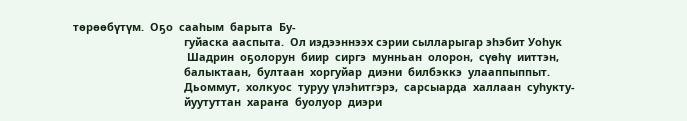төрөөбүтүм.  Оҕо  сааһым  барыта  Бу-
                                     гуйаска ааспыта.  Ол иэдээннээх сэрии сылларыгар эһэбит Уоһук
                                      Шадрин  оҕолорун  биир  сиргэ  мунньан  олорон,  сүөһү  ииттэн,
                                     балыктаан,  бултаан  хоргуйар  диэни  билбэккэ  улааппыппыт.
                                     Дьоммут,  холкуос  туруу үлэһитгэрэ,  сарсыарда  халлаан  суһукту-
                                     йуутуттан  хараҥа  буолуор  диэри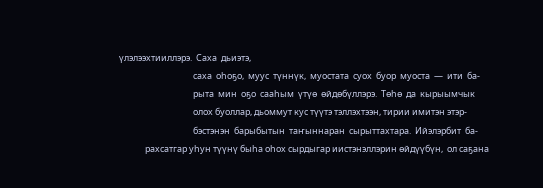үлэлээхтииллэрэ.  Саха  дьиэтэ,
                                     саха  оһоҕо,  муус  түннүк,  муостата  суох  буор  муоста  —  ити  ба-
                                     рыта  мин  оҕо  сааһым  үтүө  өйдөбүллэрэ.  Төһө  да  кырыымчык
                                     олох буоллар, дьоммут кус түүтэ тэллэхтээн, тирии имитэн этэр-
                                     бэстэнэн  барыбытын  таҥыннаран  сырыттахтара.  Ийэлэрбит  ба-
             рахсатгар уһун түүнү быһа оһох сырдыгар иистэнэллэрин өйдүүбүн,  ол саҕана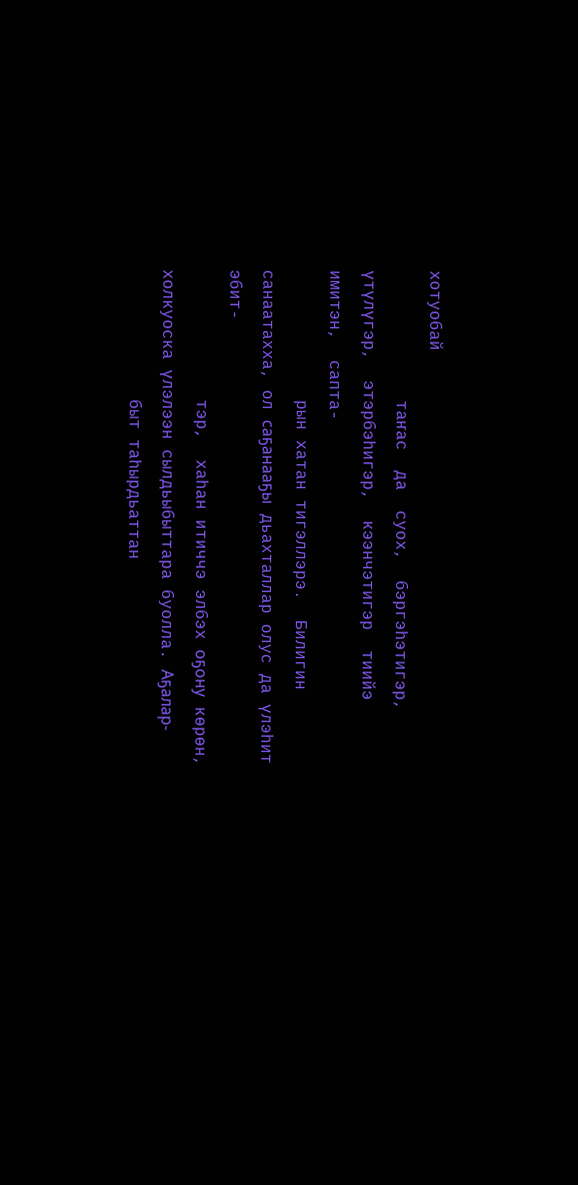хотуобай
             таҥас  да  суох,  бэргэһэтигэр,  үтүлүгэр,  этэрбэһигэр,  кээнчэтигэр  тиийэ  имитэн,  сапта-
             рын хатан тигэллэрэ.  Билигин санаатахха, ол саҕанааҕы дьахталлар олус да үлэһит эбит-
             тэр,  хаһан итиччэ элбэх оҕону көрөн, холкуоска үлэлээн сылдьыбыттара буолла. Аҕалар-
             быт таһырдьаттан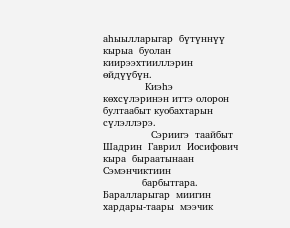аһыылларыгар  бүтүннүү  кырыа  буолан  киирээхтииллэрин  өйдүүбүн.
              Киэһэ көхсүлэринэн иттэ олорон  бултаабыт куобахтарын сүлэллэрэ.
                Сэриигэ  таайбыт  Шадрин  Гаврил  Иосифович  кыра  быраатынаан  Сэмэнчиктиин
             барбытгара.  Баралларыгар  миигин  хардары-таары  мээчик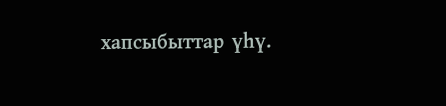хапсыбыттар  үһү.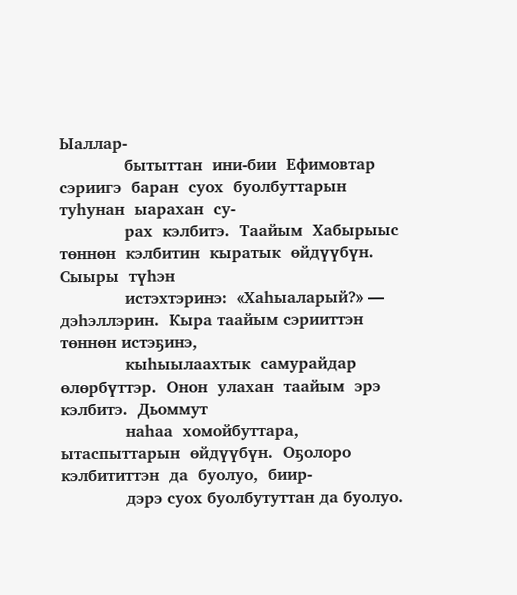Ыаллар-
             бытыттан  ини-бии  Ефимовтар  сэриигэ  баран  суох  буолбуттарын  туһунан  ыарахан  су-
             рах  кэлбитэ.  Таайым  Хабырыыс  төннөн  кэлбитин  кыратык  өйдүүбүн.  Сыыры  түһэн
             истэхтэринэ:  «Хаһыаларый?» — дэһэллэрин.  Кыра таайым сэрииттэн төннөн истэҕинэ,
             кыһыылаахтык  самурайдар  өлөрбүттэр.  Онон  улахан  таайым  эрэ  кэлбитэ.  Дьоммут
             наһаа  хомойбуттара,  ытаспыттарын  өйдүүбүн.  Оҕолоро  кэлбититтэн  да  буолуо,  биир-
             дэрэ суох буолбутуттан да буолуо.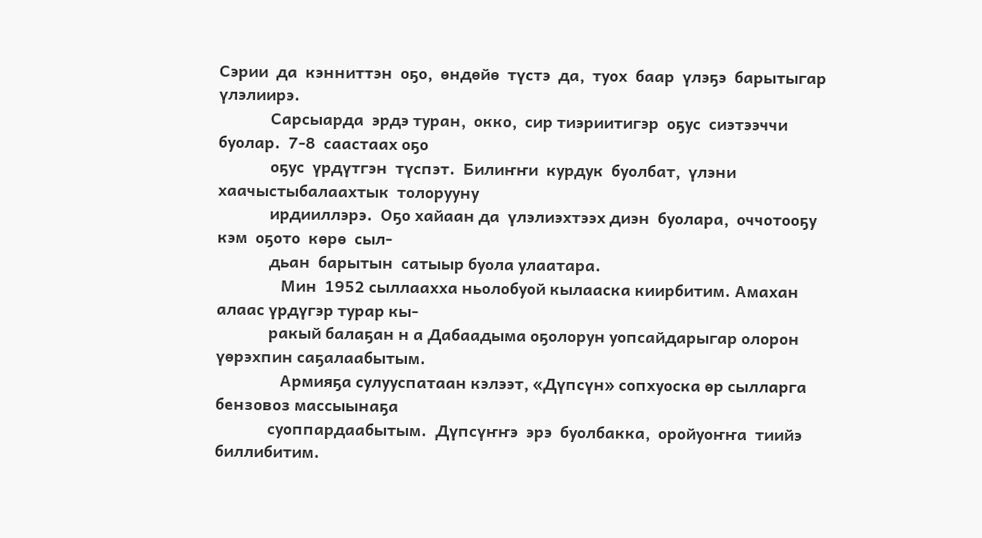Сэрии  да  кэнниттэн  оҕо,  өндөйө  түстэ  да,  туох  баар  үлэҕэ  барытыгар  үлэлиирэ.
             Сарсыарда  эрдэ туран,  окко,  сир тиэриитигэр  оҕус  сиэтээччи  буолар.  7-8  саастаах оҕо
             оҕус  үрдүтгэн  түспэт.  Билиҥҥи  курдук  буолбат,  үлэни  хаачыстыбалаахтык  толорууну
             ирдииллэрэ.  Оҕо хайаан да  үлэлиэхтээх диэн  буолара,  оччотооҕу кэм  оҕото  көрө  сыл-
             дьан  барытын  сатыыр буола улаатара.
                Мин  1952 сыллаахха ньолобуой кылааска киирбитим. Амахан алаас үрдүгэр турар кы-
             ракый балаҕан н а Дабаадыма оҕолорун уопсайдарыгар олорон үөрэхпин саҕалаабытым.
                Армияҕа сулууспатаан кэлээт, «Дүпсүн» сопхуоска өр сылларга бензовоз массыынаҕа
             суоппардаабытым.  Дүпсүҥҥэ  эрэ  буолбакка,  оройуоҥҥа  тиийэ  биллибитим.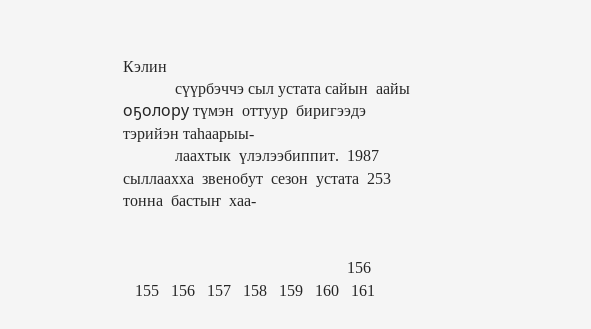Кэлин
             сүүрбэччэ сыл устата сайын  аайы  оҕолору түмэн  оттуур  биригээдэ тэрийэн таһаарыы-
             лаахтык  үлэлээбиппит.  1987  сыллаахха  звенобут  сезон  устата  253  тонна  бастыҥ  хаа-


                                                        156
   155   156   157   158   159   160   161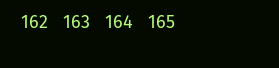162   163   164   165